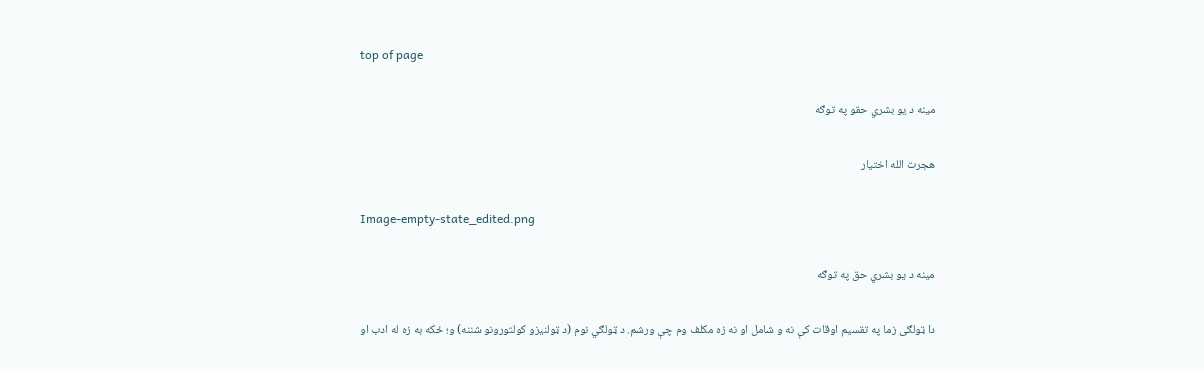top of page

مينه د يو بشري حقو په توګه

هجرت الله اختيار

Image-empty-state_edited.png

مينه د يو بشري حق په توګه

دا ټولګى زما په تقسيم اوقات کې نه و شامل او نه زه مکلف وم چې ورشم. د ټولګي نوم (د ټولنيزو کولتورونو شننه) و؛ ځکه به زه له ادب او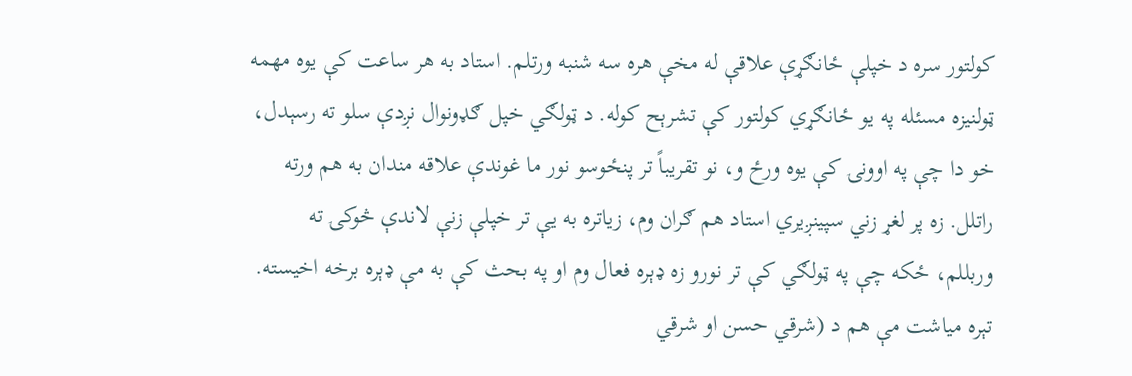کولتور سره د خپلې ځانګړې علاقې له مخې هره سه شنبه ورتلم. استاد به هر ساعت کې يوه مهمه ټولنيزه مسئله په يو ځانګړي کولتور کې تشرېح کوله. د ټولګي خپل ګډونوال نږدې سلو ته رسېدل، خو دا چې په اوونۍ کې يوه ورځ و، نو تقريباً تر پنځوسو نور ما غوندې علاقه مندان به هم ورته راتلل. زه پر لغړ زني سپينږيري استاد هم ګران وم، زياتره به يې تر خپلې زنې لاندې څوکۍ ته وربللم، ځکه چې په ټولګي کې تر نورو زه ډېره فعال وم او په بحث کې به مې ډېره برخه اخيسته. تېره مياشت مې هم د (شرقي حسن او شرقي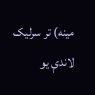مينه) تر سرليک لاندې يو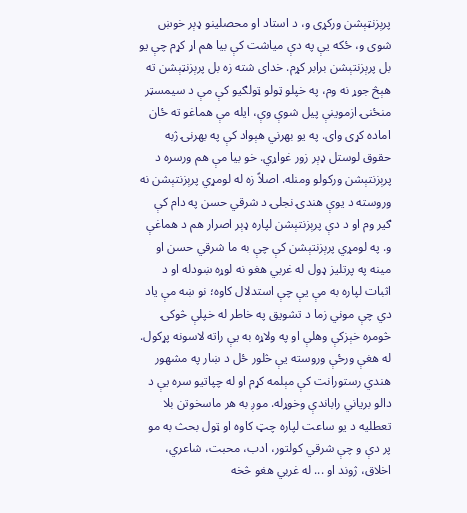پرېزنټېشن ورکړى و، د استاد او محصلينو ډېر خوښ شوى و، ځکه يې په دې مياشت کې بيا هم اړ کړم چې يو بل پرېزنتېشن برابر کړم. خداى شته زه بل پرېزنټېشن ته هېڅ جوړ نه وم، په خپلو ټولو ټولګيو کې مې د سيمسټر منځنۍ ازموينې پيل شوې وې، ايله مې هماغو ته ځان اماده کړى واى. په يو بهرني هېواد کې په بهرنۍ ژبه حقوق لوستل ډېر زور غواړي. خو بيا مې هم ورسره د پرېزنتېشن ورکولو ومنله. اصلاً زه له لومړي پرېزنتېشن نه وروسته د يوې هندۍ نجلۍ د شرقي حسن په دام کې ګير وم او د دې پرېزنتېشن لپاره ډېر اصرار هم د هماغې و. په لومړي پرېزنتېشن کې چې به ما شرقي حسن او مينه په پرتليز ډول له غربي هغو نه لوړه ښودله او د اثبات لپاره به مې يې چې استدلال کاوه؛ نو ښه مې ياد دي چې موني زما د تشويق په خاطر له خپلې څوکۍ څومره خېزکې وهلې او په ولاړه به يې راته لاسونه پړکول. له هغې ورځې وروسته يې څلور ځل د ښار په مشهور هندي رستورانت کې مېلمه کړم او له چپاتيو سره يې د دالو برياني راباندې وخوړله. موږ به هر ماسخوتن بلا تعطليه د يو ساعت لپاره چټ کاوه او ټول بحث به مو پر دې و چې شرقي کولتور، ادب، محبت، شاعري، اخلاق، ژوند او ... له غربي هغو څخه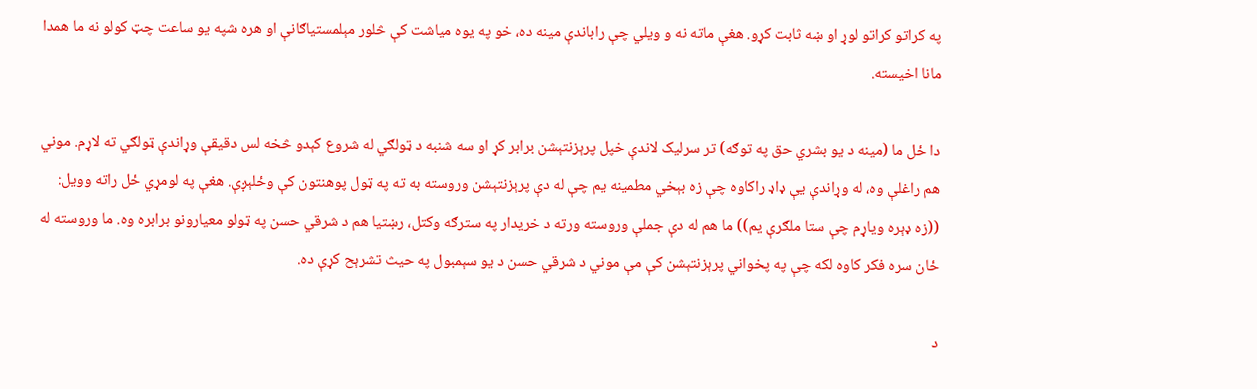په کراتو کراتو لوړ او ښه ثابت کړو. هغې ماته نه و ويلي چې راباندې مينه ده، خو په يوه مياشت کې څلور مېلمستياګانې او هره شپه يو ساعت چټ کولو نه ما همدا مانا اخيسته.

دا ځل ما (مينه د يو بشري حق په توګه) تر سرليک لاندې خپل پرېزنتېشن برابر کړ او سه شنبه د ټولګي له شروع کېدو څخه لس دقيقې وړاندې ټولګي ته لاړم. موني هم راغلې وه، له وړاندې يې ډاډ راکاوه چې زه بېخي مطمينه يم چې له دې پرېزنتېشن وروسته به ته په ټول پوهنتون کې وځلېږې. هغې په لومړي ځل راته وويل: ((زه ډېره وياړم چې ستا ملګرې يم)) ما هم له دې جملې وروسته ورته د خريدار په سترګه وکتل، رښتيا هم د شرقي حسن په ټولو معيارونو برابره وه. ما وروسته له ځان سره فکر کاوه لکه چې په پخواني پرېزنتېشن کې مې موني د شرقي حسن د يو سېمبول په حيث تشرېح کړې ده.

د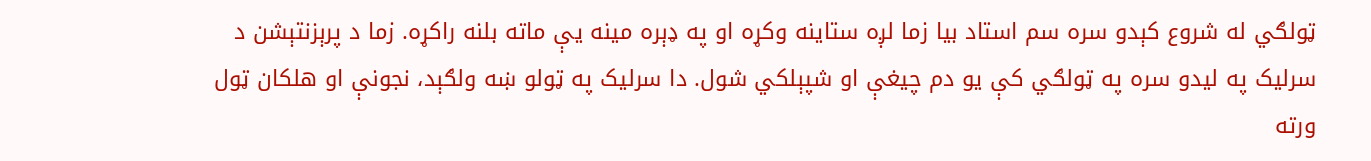ټولګي له شروع کېدو سره سم استاد بيا زما لږه ستاينه وکړه او په ډېره مينه يې ماته بلنه راکړه. زما د پرېزنتېشن د سرليک په ليدو سره په ټولګي کې يو دم چيغې او شپېلکي شول. دا سرليک په ټولو ښه ولګېد، نجونې او هلکان ټول ورته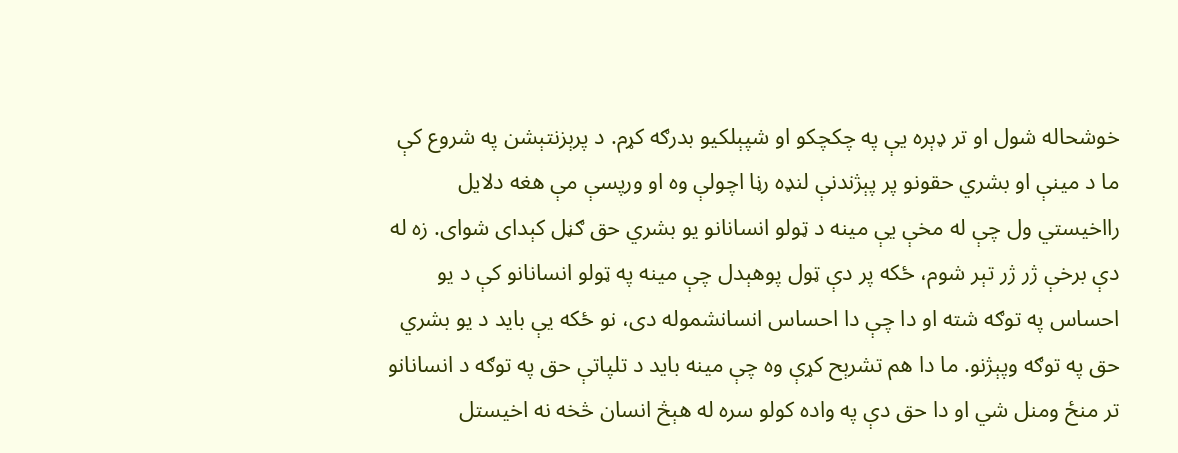خوشحاله شول او تر ډېره يې په چکچکو او شپېلکيو بدرګه کړم. د پرېزنتېشن په شروع کې ما د مينې او بشري حقونو پر پېژندنې لنډه رڼا اچولې وه او ورپسې مې هغه دلايل رااخيستي ول چې له مخې يې مينه د ټولو انسانانو يو بشري حق ګڼل کېداى شواى. زه له دې برخې ژر ژر تېر شوم، ځکه پر دې ټول پوهېدل چې مينه په ټولو انسانانو کې د يو احساس په توګه شته او دا چې دا احساس انسانشموله دى، نو ځکه يې بايد د يو بشري حق په توګه وپېژنو. ما دا هم تشرېح کړې وه چې مينه بايد د تلپاتې حق په توګه د انسانانو تر منځ ومنل شي او دا حق دې په واده کولو سره له هېڅ انسان څخه نه اخيستل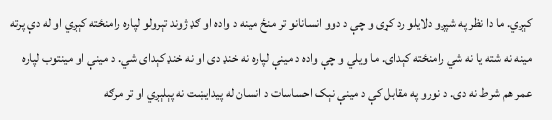کېږي. ما دا نظر په شپږو دلايلو رد کړى و چې د دوو انسانانو تر منځ مينه د واده او ګډ ژوند تېرولو لپاره رامنځته کېږي او له دې پرته مينه نه شته يا نه شي رامنځته کېداى. ما ويلي و چې واده د مينې لپاره نه خنډ دى او نه خنډ کېداى شي. د مينې او مينتوب لپاره عمر هم شرط نه دى. د نورو په مقابل کې د مينې نېک احساسات د انسان له پيدايښت نه پېلېږي او تر مرګه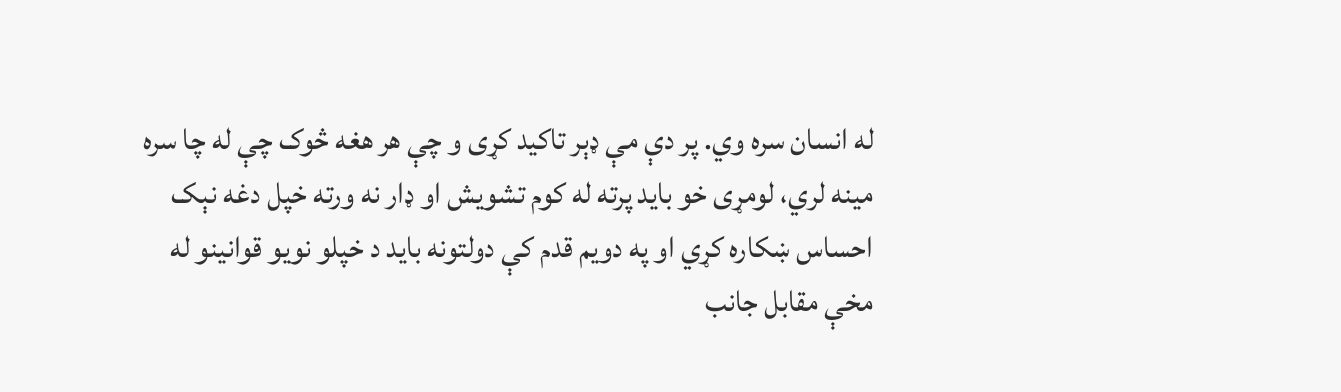له انسان سره وي. پر دې مې ډېر تاکيد کړى و چې هر هغه څوک چې له چا سره مينه لري، لومړى خو بايد پرته له کوم تشويش او ډار نه ورته خپل دغه نېک احساس ښکاره کړي او په دويم قدم کې دولتونه بايد د خپلو نويو قوانينو له مخې مقابل جانب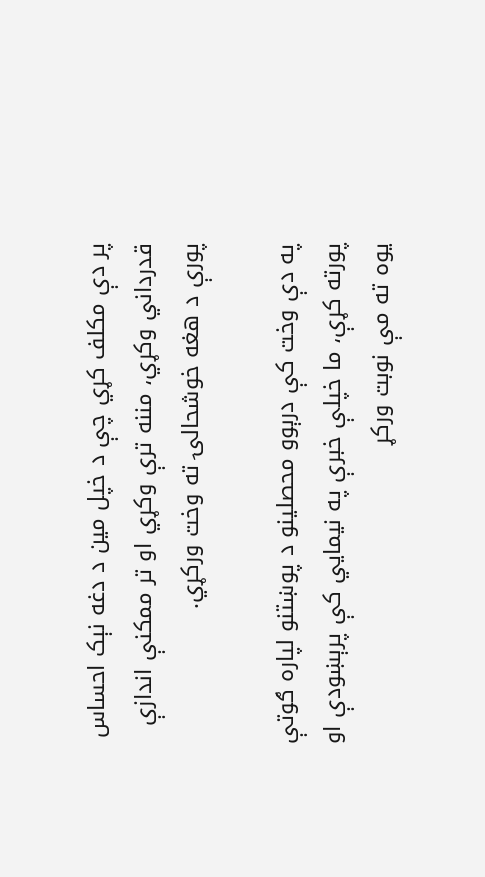پر دې مکلف کړي چې د خپل مين د دغه نېک احساس قدرداني وکړي، مننه ترې وکړي او تر ممکنې اندازې پورې د هغه خوشحالۍ ته وخت ورکړي.

په دې وخت کې درېوو محصلينو د پوښتنو لپاره ګوتې پورته کړې، ما خپلې خبرې په نيمايي کې پرېښودې او يوه ته مې نوبت ورکړ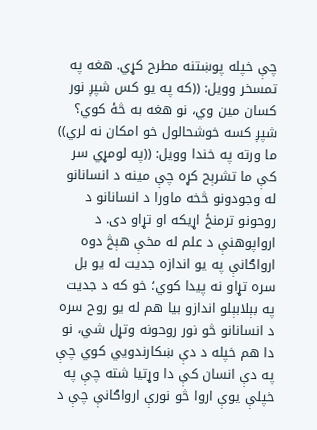چې خپله پوښتنه مطرح کړي. هغه په تمسخر وويل: ((که په يو کس شپږ نور کسان مين وي، نو هغه به څۀ کوي؟ شپږ کسه خوشحالول خو امکان نه لري)) ما ورته په خندا وويل: ((په لومړي سر کې ما تشرېح کړه چې مينه د انسانانو له وجودونو څخه ماورا د انسانانو د روحونو ترمنځ اړيکه او تړاو دى. د ارواپوهنې د علم له مخې هېڅ دوه ارواګانې په يو اندازه جديت له يو بل سره تړاو نه پيدا کوي؛ خو که د جديت په بېلابېلو اندازو بيا هم له يو روح سره د انسانانو څو نور روحونه وتړل شي، نو دا هم خپله د دې ښکارندويي کوي چې په دې انسان کې دا وړتيا شته چې په خپلې يوې اروا څو نورې ارواګانې چې د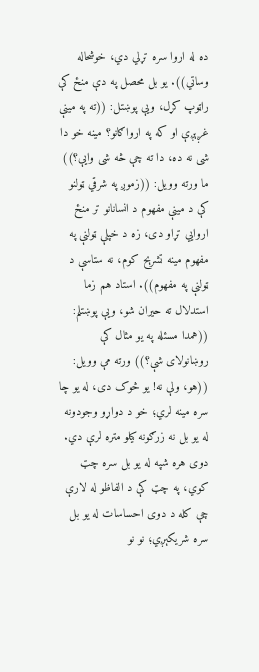ده له اروا سره تړلي دي، خوشحاله وساتي)). يو بل محصل په دې منځ کې راټوپ کړل، ويې پوښتل: ((ته په مينې غږېږې او که په ارواګانو؟ مينه خو دا شى نه ده، دا ته چې څه شى وايې؟)) ما ورته وويل: ((زموږ په شرقي ټولنو کې د مينې مفهوم د انسانانو تر منځ اروايي تړاو دى، زه د خپلې ټولنې په مفهوم مينه تشرېح کوم، نه ستاسې د ټولنې په مفهوم)). استاد هم زما استدلال ته حيران شو، ويې پوښتلم: ((همدا مسئله په يو مثال کې روښانولاى شې؟)) ورته مې وويل: ((هو، ولې نه! يو څوک دى، له يو چا سره مينه لري؛ خو د دواړو وجودونه له يو بل نه زرګونه کيلو متره لرې دي. دوى هره شپه له يو بل سره چټ کوي، په چټ کې د الفاظو له لارې چې کله د دوى احساسات له يو بل سره شريکېږي؛ نو نو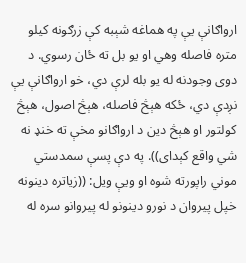ارواګانې يې په هماغه شېبه کې زرګونه کيلو متره فاصله وهي او يو بل ته ځان رسوي. د دوى وجودنه له يو بله لرې دي، خو ارواګانې يې نږدې دي، ځکه هېڅ فاصله، هېڅ اصول، هېڅ کولتور او هېڅ دين د ارواګانو مخې ته خنډ نه شي واقع کېداى)). په دې پسې سمدستي موني راپورته شوه او ويې ويل: ((زياتره دينونه خپل پيروان د نورو دينونو له پيروانو سره له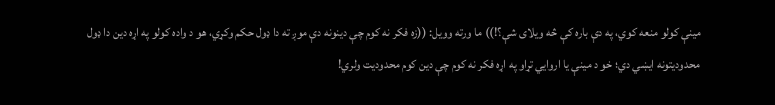مينې کولو منعه کوي، په دې باره کې څه ويلاى شې؟!)) ما ورته وويل: ((زه فکر نه کوم چې دينونه دې موږ ته دا ډول حکم وکړي، هو د واده کولو په اړه دين دا ډول محدوديتونه ايښي دي؛ خو د مينې يا اروايي تړاو په اړه فکر نه کوم چې دين کوم محدوديت ولري!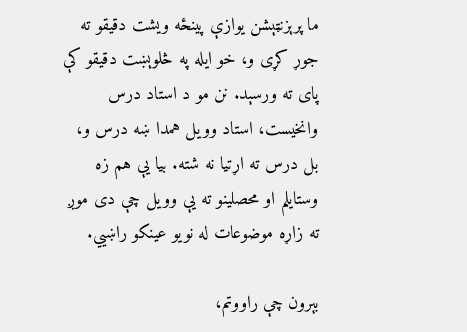ما پرېزنټېشن يوازې پينځه ويشت دقيقو ته جوړ کړى و، خو ايله په څلوېښت دقيقو کې پاى ته ورسېد. نن مو د استاد درس وانخيست، استاد وويل همدا ښه درس و، بل درس ته اړتيا نه شته. بيا يې هم زه وستايلم او محصلينو ته يې وويل چې دى موږ ته زاړه موضوعات له نويو عينکو راښيي.

بېرون چې راووتم،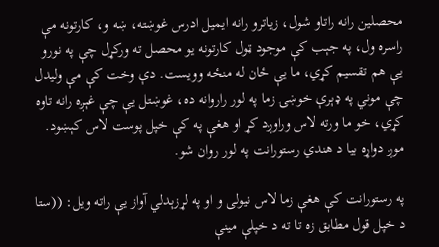محصلين رانه راتاو شول، زياترو رانه ايميل ادرس غوښته، ښه و، کارتونه مې راسره ول، په جېب کې موجود ټول کارتونه يو محصل ته ورکړل چې په نورو يې هم تقسيم کړي، ما يې ځان له منځه وويست. دې وخت کې مې وليدل چې موني په ډېرې خوښۍ زما په لور راروانه ده، غوښتل يې چې غېږه رانه تاوه کړي، خو ما ورته لاس وراوږد کړ او هغې په کې خپل پوست لاس کېښود. موږ دواړه بيا د هندي رستورانت په لور روان شو.

په رستورانت کې هغې زما لاس نيولى و او په لړزېدلي آواز يې راته ويل: ((ستا د خپل قول مطابق زه تا ته د خپلې مينې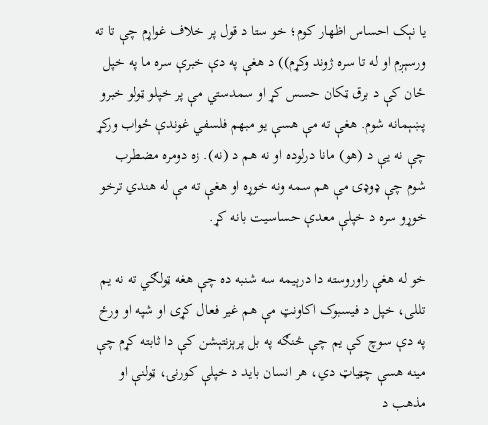يا نېک احساس اظهار کوم؛ خو ستا د قول پر خلاف غواړم چې تا ته ورسېږم او له تا سره ژوند وکړم)) د هغې په دې خبرې سره ما په خپل ځان کې د برق ټکان حسس کړ او سمدستي مې پر خپلو ټولو خبرو پښېمانه شوم. هغې ته مې هسې يو مبهم فلسفي غوندې ځواب ورکړ چې نه يې د (هو) مانا درلوده او نه هم د (نه). زه دومره مضطرب شوم چې ډوډۍ مې هم سمه ونه خوړه او هغې ته مې له هندي ترخو خوړو سره د خپلې معدې حساسيت بانه کړ.

خو له هغې راوروسته دا درېيمه سه شنبه ده چې هغه ټولګي ته نه يم تللى، خپل د فيسبوک اکاونټ مې هم غير فعال کړى او شپه او ورځ په دې سوچ کې يم چې څنګه په بل پرېزنتېشن کې دا ثابته کړم چې مينه هسې چټياټ دي، هر انسان بايد د خپلې کورنۍ، ټولنې او مذهب د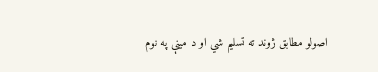اصولو مطابق ژوند ته تسليم شي او د مينې په نوم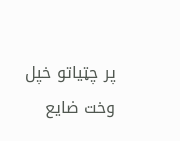پر چټياتو خپل وخت ضايع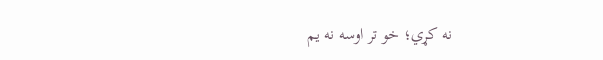نه کړي؛ خو تر اوسه نه يم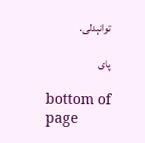توانېدلى.

پای

bottom of page